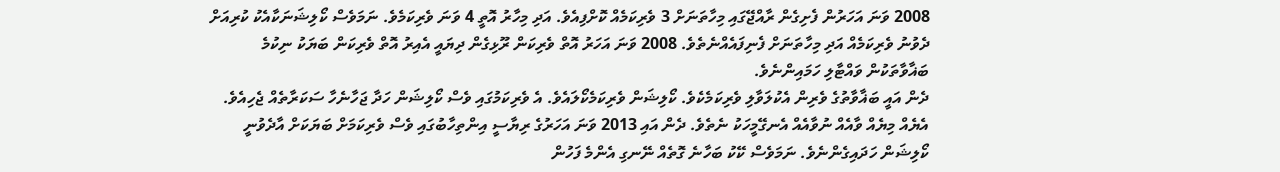2008 ވަނަ އަހަރުން ފެށިގެން ރާއްޖޭގައި މިހާތަނަށް 3 ވެރިކަމެއް ކޮށްފިއެވެ. އަދި މިހާރު އޮތީ 4 ވަނަ ވެރިކަމެވެ. ނަމަވެސް ކޯލިޝަނަކާއެކު ކުރިއަށް ދެވުނު ވެރިކަމެއް އަދި މިހާތަނަށް ފެނިފައެއްނެތެވެ. 2008 ވަނަ އަހަރު އޮތް ވެރިކަން ރޫޅިގެން ދިޔައީ އެއިރު އޮތް ވެރިކަން ބަޔަކު ނިކުމެ ބަޣާވާތަކުން ވައްޓާލި ހަމައިންނެވެ.
ދެން އައީ ބަޣާވާތުގެ ވެރިން އެކުލަވާލި ވެރިކަމެކެވެ. ކޯލިޝަން ވެރިކަމެކޯލައެވެ. އެ ވެރިކަމުގައި ވެސް ކޯލިޝަން ހަދާ ޖަހާނެހާ ސަކަރާތެއް ޖެހިއެވެ. އެޔެއް މިޔެއް ވާއެއް ނުވާއެއް އެނގޭމީހަކު ނެތެވެ. ދެން އައި 2013 ވަނަ އަހަރުގެ ރިޔާސީ އިންތިހާބުގައި ވެސް ވެރިކަމަށް ބަޔަކަށް އާދެވުނީ ކޯލިޝަން ހަދައިގެންނެވެ. ނަމަވެސް ކޭކު ބަހާނެ ގޮތެއް ނޭނގި އެންމެ ފަހުން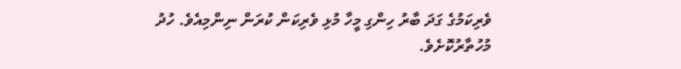ވެރިކަމުގެ ގަދަ ބާރު ހިންގި މީހާ މުޅި ވެރިކަން ކުރަން ނިންމިއެވެ. ހުދު މުހުތާރުކޮށެވެ.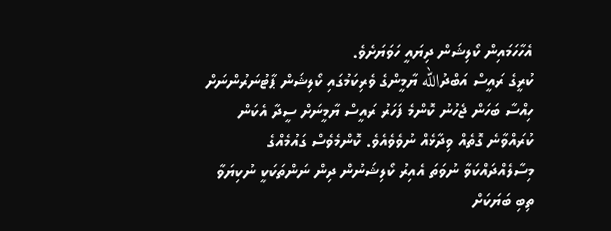އެހާހަމައިން ކޯލިޝަން ދިޔައީ ހަވަޔަށެވެ.
ކުރީގެ ރައީސް އަބްދުالله ޔާމީންގެ ވެރިކަމުގައި ކޯލިޝަން ޕާޓުނަރުންނަށް ހިއްސާ ބަހަން ޖެހުނު ކޮންމެ ފަހަރު ރައީސް ޔާމީނަށް ސީދާ އެކަން ކުރައްވާނެ ގޮތެއް ވިދާޅެއް ނުވެވެއެވެ. ކޮންމެވެސް ގައުމެއްގެ މިސާލެއްދައްކަވާ ނުވަތަ އެއިރު ކޯލިޝަނުން ދިން ނަންތަކަކީ ނުކިޔަވާ ތިބި ބަޔަކަށް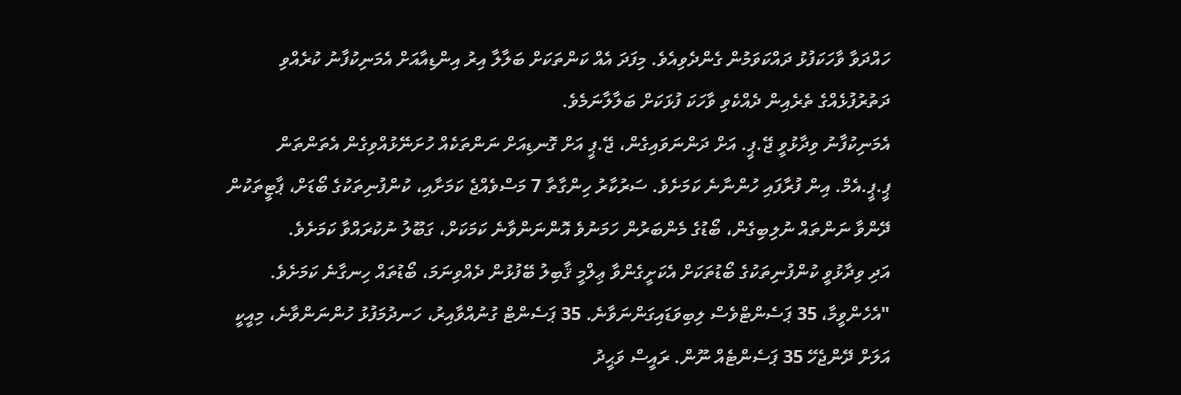ހައްދަވާ ވާހަކަފުޅު ދައްކަވަމުން ގެންދެވިއެވެ. މިފަދަ އެއް ކަންތަކަށް ބަލާލާ އިރު އިންޑިއާއަށް އެމަނިކުފާނު ކުރެއްވި ދަތުރުފުޅެއްގެ ތެރެއިން ދެއްކެވި ވާހަކަ ފުޅަކަށް ބަލާލާނަމެވެ.
އެމަނިކުފާނު ވިދާޅުވީ ޖޭ.ޕީ. އަށް ދަންނަވައިގެން، ޖޭ.ޕީ އަށް ގޮނޑިއަށް ނަންތަކެއް ހުށަނޭޅުއްވިގެން އެތަންތަން ޕީ.ޕީ.އެމް. އިން ފުރާފައި ހުންނާނެ ކަމަށެވެ. ސަރުކާރު ހިންގާތާ 7 މަސްވެއްޖެ ކަމަށާއި، ކުންފުނިތަކުގެ ބޯޑަށް، ޕާޓީތަކުން ދޭންވާ ނަންތައް ނުލިބިގެން، ބޯޑުގެ މެންބަރުން ހަމަނުވެ އޮންނަންވާނެ ކަމަކަށް، ގަބޫލު ނުކުރައްވާ ކަމަށެވެ.
އަދި ވިދާޅުވީ ކުންފުނިތަކުގެ ބޯޑުތަކަށް އެކަށީގެންވާ ޢިލްމީ ޤާބިލު ބޭފުޅުން ދެއްވިނަމަ، ބޯޑުތައް ހިނގާނެ ކަމަށެވެ.
"އެހެންވީމާ، 35 ޕަސެންޓްވެސް ލިބިވަޑައިގަންނަވާނެ. 35 ޕަސެންޓް ގުނުއްވާއިރު، ހަނދުމަފުޅު ހުންނަންވާނެ، މިއީކީ އަލަށް ދޭންޖެހޭ 35 ޕަސެންޓެއް ނޫން. ރައީސް ވަޙީދު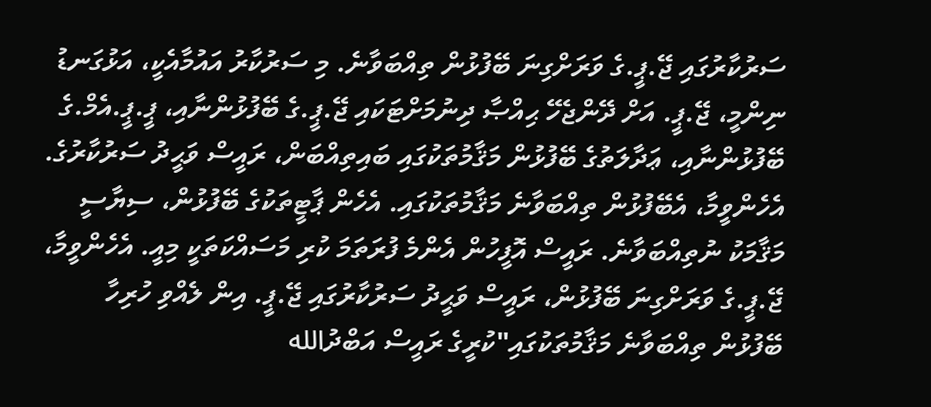ސަރުކާރުގައި ޖޭ.ޕީ.ގެ ވަރަށްގިނަ ބޭފުޅުން ތިއްބަވާނެ. މި ސަރުކާރު އައުމާއެކީ، އަޅުގަނޑު ނިންމީ، ޖޭ.ޕީ. އަށް ދޭންޖެހޭ ޙިއްޞާ ދިނުމަށްޓަކައި ޖޭ.ޕީ.ގެ ބޭފުޅުންނާއި، ޕީ.ޕީ.އެމް.ގެ ބޭފުޅުންނާއި، ޢަދާލަތުގެ ބޭފުޅުން މަޤާމުތަކުގައި ބައިތިއްބަން، ރައީސް ވަޙީދު ސަރުކާރުގެ. އެހެންވީމާ، އެބޭފުޅުން ތިއްބަވާނެ މަޤާމުތަކުގައި. އެހެން ޕާޓީތަކުގެ ބޭފުޅުން، ސިޔާސީ މަޤާމަކު ނުތިއްބަވާނެ. ރައީސް އޮފީހުން އެންމެ ފުރަތަމަ ކުރި މަސައްކަތަކީ މިއީ. އެހެންވީމާ، ޖޭ.ޕީ.ގެ ވަރަށްގިނަ ބޭފުޅުން، ރައީސް ވަޙީދު ސަރުކާރުގައި ޖޭ.ޕީ. އިން ލެއްވި ހުރިހާ ބޭފުޅުން ތިއްބަވާނެ މަޤާމުތަކުގައި"ކުރީގެ ރައީސް އަބްދުالله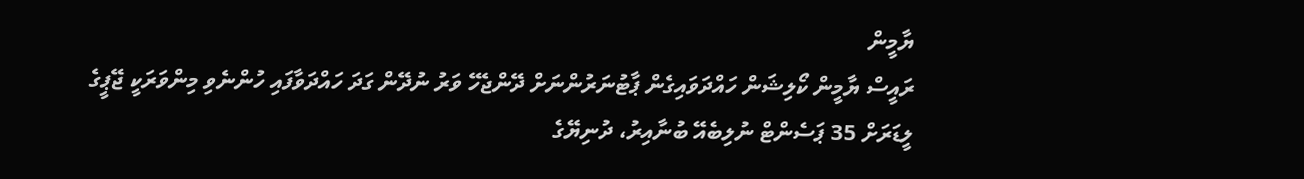ޔާމީން
ރައީސް ޔާމީން ކޯލިޝަން ހައްދަވައިގެން ޕާޓުނަރުންނަށް ދޭންޖެހޭ ވަރު ނުދޭން ގަދަ ހައްދަވާފައި ހުންނެވި މިންވަރަކީ ޖޭޕީގެ ލީޑަރަށް 35 ޕަސެންޓް ނުލިބެއޭ ބުނާއިރު، ދުނިޔޭގެ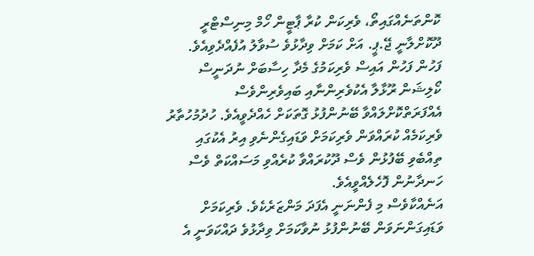ކޮންތަނެއްގައިތޯ، ވެރިކަން ކުރާ ޕާޓީން ހޯމް މިނިސްޓްރީ ދޫކޮށްލާނީ ޖޭ.ޕީ. އަށް ކަމަށް ވިދާޅުވެ ސުވާލު އުފެއްދެވިއެވެ.
ފަހުން ފަހުން އައިސް ވެރިކަމުގެ މެދާ ހިސާބަށް ނުދަނީސް ކޯލިޝަން ރޫޅާލާ އެކުވެރިންނާއި ބައިވެރިންވެސް އެއްފަރަތްކޮށްލައްވާ ބޭނުންފުޅު ގޮތަކަށް ހެއްދެވީއެވެ. ހުދުމުހުތާރު ވެރިކަމެއް ކުރައްވަން ވެރިކަމަށް ވަޑައިގެންނެވި އިރު އެކުގައި ތިއްބެވި ބޭފުޅުން ވެސް ދޫކުރައްވާ ކުރެއްވި މަސައްކަތް ވެސް ހަނދާނުން ފޮހެލެއްވީއެވެ.
އަނެއްކާވެސް މި ފެންނަނީ އެފަދަ މަންޒަރެކެވެ. ވެރިކަމަށް ވަޑައިގަންނަވަން ބޭނުންފުޅު ނުވާކަމަށް ވިދާޅުވެ ދައްކަވަނީ އެ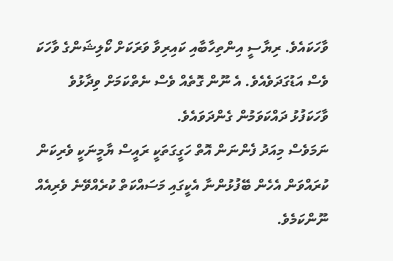ވާހަކައެވެ. ރިޔާސީ އިންތިހާބާއި ކައިރިވާ ވަރަކަށް ކޯލިޝަންގެ ވާހަކަ ވެސް އަޑުގަދަވެއެވެ. އެ ނޫން ގޮތެއް ވެސް ނެތްކަމަށް ވިދާޅުވެ ވާހަކަފުޅު ދައްކަވަމުން ގެންދަވައެވެ.
ނަމަވެސް މިއަދު ފެންނަން އޮތް ހަގީގަތަކީ ރައީސް ޔާމީނަކީ ވެރިކަން ކުރައްވަން އެހެން ބޭފުޅުންނާ އެކީގައި މަސައްކަތް ކުރެއްވޭނެ ވެރިއެއް ނޫންކަމެވެ.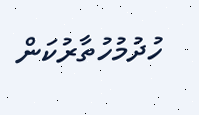ހުދުމުހުތާރުކަން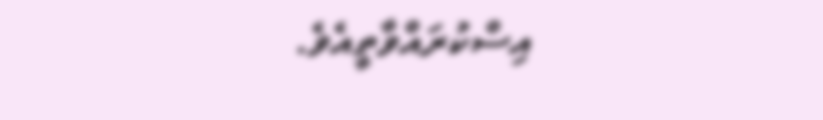އިސްކުރައްވާތީއެވެ.